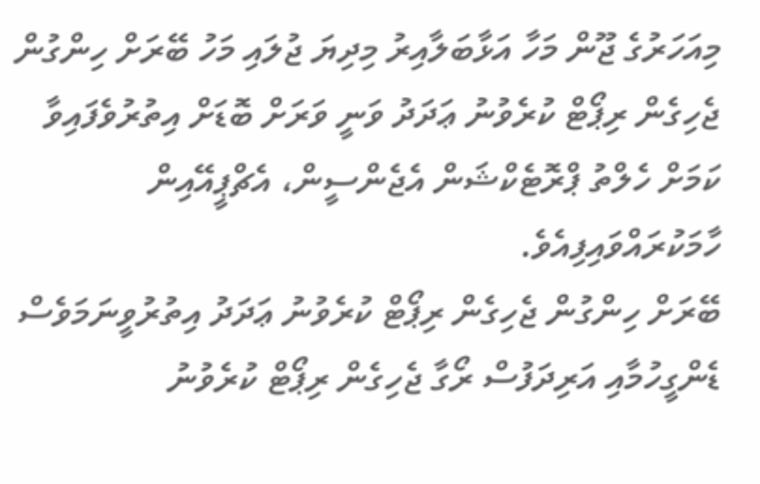މިއަހަރުގެ ޖޫން މަހާ އަޅާބަލާއިރު މިދިޔަ ޖުލައި މަހު ބޭރަށް ހިންގުން ޖެހިގެން ރިޕޯޓް ކުރެވުނު ޢަދަދު ވަނީ ވަރަށް ބޮޑަށް އިތުރުވެފައިވާ ކަމަށް ހެލްތު ޕްރޮޓެކްޝަން އެޖެންސީން، އެޗްޕީއޭއިން ހާމަކުރައްވައިފިއެވެ.
ބޭރަށް ހިންގުން ޖެހިގެން ރިޕޯޓް ކުރެވުނު ޢަދަދު އިތުރުވީނަމަވެސް ޑެންގީހުމާއި އަރިދަފުސް ރޯގާ ޖެހިގެން ރިޕޯޓް ކުރެވުނު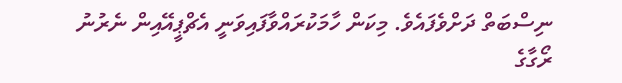ނިސްބަތް ދަށްވެފައެވެ. މިކަން ހާމަކުރައްވާފައިވަނީ އެޗްޕީއޭއިން ނެރުނު ރޯގާގެ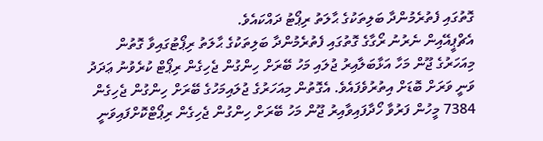ގޮތުގައި ފެތުރެމުންދާ ބަލިތަކުގެ ޙާލަތު ރިޕޯޓު ދައްކައެވެ.
އެޗްޕީއޭއިން ނެރުނު ރޯގާގެ ގޮތުގައި ފެތުރެމުންދާ ބަލިތަކުގެ ޙާލަތު ރިޕޯޓުގައިވާ ގޮތުން މިއަހަރުގެ ޖޫން މަހާ އަޅާބަލާއިރު ޖުލައި މަހު ބޭރަށް ހިންގުން ޖެހިގެން ރިޕޯޓް ކުރެވުނު ޢަދަދު ވަނީ ވަރަށް ބޮޑަށް އިތުރުވެފައެވެ. އެގޮތުން މިއަހަރުގެ ޖުލައިމަހުގެ ބޭރަށް ހިންގުން ޖެހިގެން 7384 މީހުން ފަރުވާ ހޯދާފައިވާއިރު ޖޫން މަހު ބޭރަށް ހިންގުން ޖެހިގެން ރިޕޯޓްކޮށްފައިވަނީ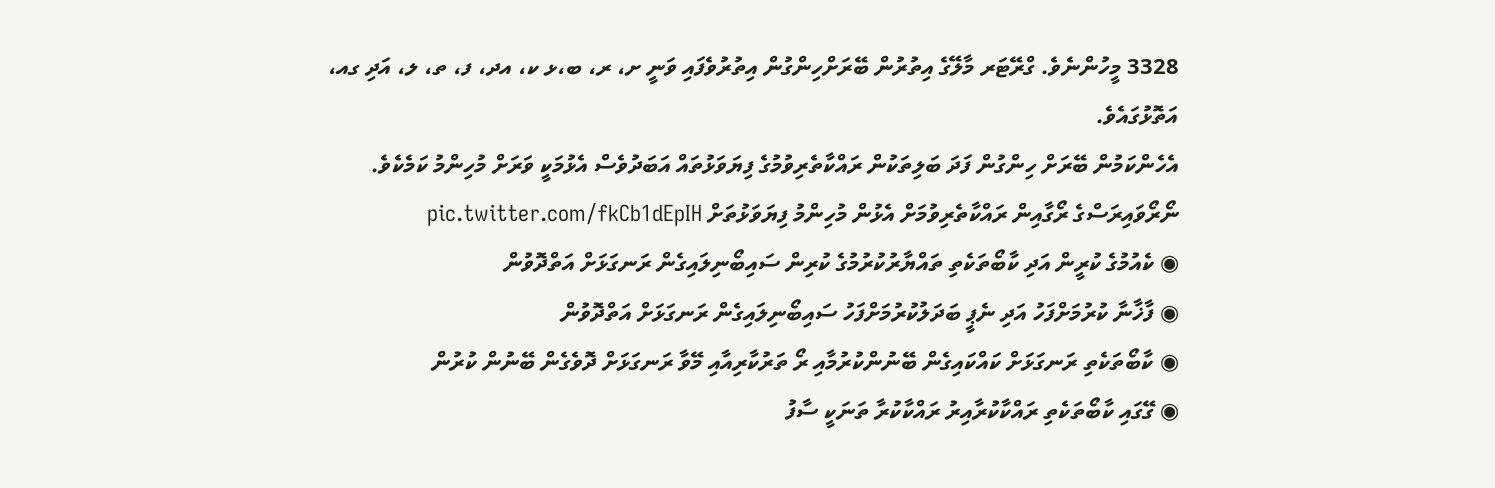3328 މީހުންނެވެ. ގްރޭޓަރ މާލޭގެ އިތުރުން ބޭރަށްހިންގުން އިތުރުވެފައި ވަނީ ށ، ރ، ބ،ޅ ކ، އދ، ފ، ތ، ލ، އަދި ގއ، އަތޮޅުގައެވެ.
އެހެންކަމުން ބޭރަށް ހިންގުން ފަދަ ބަލިތަކުން ރައްކާތެރިވުމުގެ ފިޔަވަޅުތައް އަބަދުވެސް އެޅުމަކީ ވަރަށް މުހިންމު ކަމެކެވެ.
ނޯރޯވައިރަސްގެ ރޯގާއިން ރައްކާތެރިވުމަށް އެޅުން މުހިންމު ފިޔަވަޅުތަށް pic.twitter.com/fkCb1dEpIH
◉ ކެއުމުގެ ކުރީން އަދި ކާބޯތަކެތި ތައްޔާރުކުރުމުގެ ކުރިން ސައިބޯނިލައިގެން ރަނގަޅަށް އަތްދޮވުން
◉ ފާޚާނާ ކުރުމަށްފަހު އަދި ނެޕީ ބަދަލުކުރުމަށްފަހު ސައިބޯނިލައިގެން ރަނގަޅަށް އަތްދޮވުން
◉ ކާބޯތަކެތި ރަނގަޅަށް ކައްކައިގެން ބޭނުންކުރުމާއި ރޯ ތަރުކާރިއާއި މޭވާ ރަނގަޅަށް ދޮވެގެން ބޭނުން ކުރުން
◉ ގޭގައި ކާބޯތަކެތި ރައްކާކުރާއިރު ރައްކާކުރާ ތަނަކީ ސާފު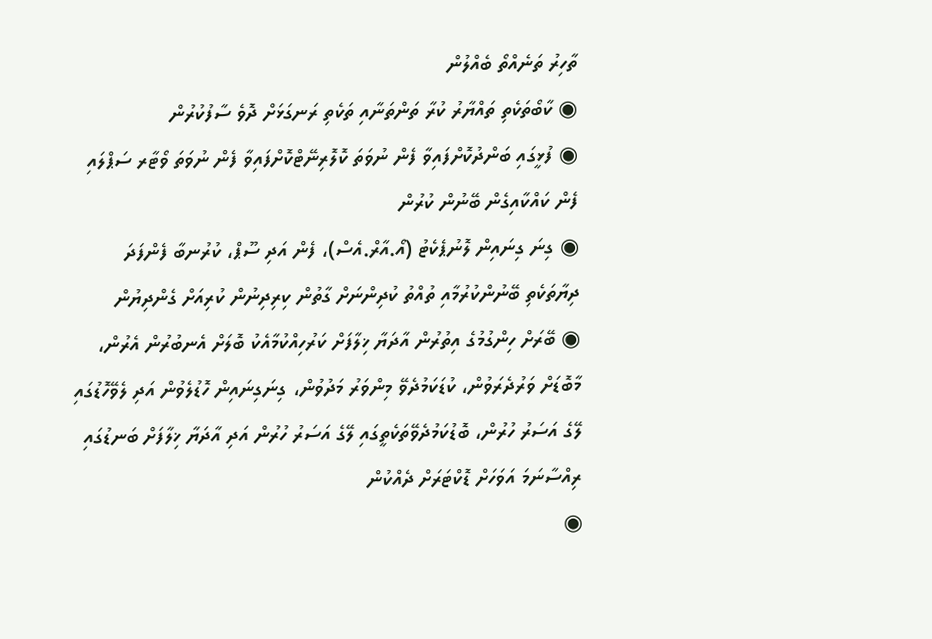ތާހިރު ތަނެއްތޯ ބެއްލުން
◉ ކާބޯތަކެތި ތައްޔާރު ކުރާ ތަންތަނާއި ތަކެތި ރަނގަޅަށް ދޮވެ ސާފުކުރުން
◉ ފުޅީގައި ބަންދުކޮށްފައިވާ ފެން ނުވަތަ ކޮލޮރިނޭޓްކޮށްފައިވާ ފެން ނުވަތަ ވޯޓާރ ސަޕްލައި ފެން ކައްކާއިގެން ބޭނުން ކުރުން
◉ ގިނަ ގިނައިން ލޮނުޕެކެޓު (އޯ.އާރް.އެސް)، ފެން އަދި ސޫޕް، ކުރުނބާ ފެންފަދަ ދިޔާތަކެތި ބޭނުންކުރުމާއި ތުއްތު ކުދިންނަށް ގާތުން ކިރިދިނުން ކުރިއަށް ގެންދިޔުން
◉ ބޭރަށް ހިންގުމުގެ އިތުރުން އާދަޔާ ޚިލާފަށް ކަރުހިއްކުމާއެކު ބޮލަށް އެނބުރުން އެރުން، މާބޮޑަށް ވަރުދެރަވުން، ކުޑަކަމުދެވޭ މިންވަރު މަދުވުން، ގިނަގިނައިން ހޮޑުލެވުން އަދި ލެވޭހޮޑުގައި ލޭގެ އަސަރު ހުރުން، ބޮޑުކަމުދެވޭތަކެތީގައި ލޭގެ އަސަރު ހުރުން އަދި އާދަޔާ ޚިލާފަށް ބަނޑުގައި ރިއްސާނަމަ އަވަހަށް ޑޮކްޓަރަށް ދެއްކުން
◉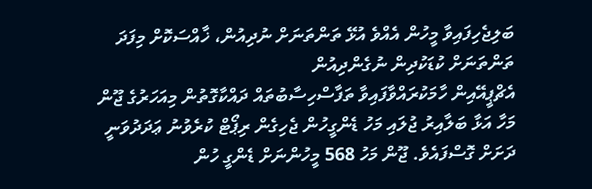ބަލިޖެހިފައިވާ މީހުން އެއްވެ އުޅޭ ތަންތަނަށް ނުދިއުން، ޚާއްސަކޮށް މިފަދަ ތަންތަނަށް ކުޑަކުދިން ނުގެންދިއުން
އެޗްޕީއޭއިން ހާމަކުރައްވާފައިވާ ތަފާސްހިސާބުތައް ދައްކާގޮތުން މިއަހަރުގެ ޖޫން މަހާ އަޅާ ބަލާއިރު ޖުލައި މަހު ޑެންގީހުން ޖެހިގެން ރިޕޯޓް ކުރެވުނު ޢަދަދުވަނީ ދަށަށް ގޮސްފައެވެ. ޖޫން މަހު 568 މީހުންނަށް ޑެންގީ ހުން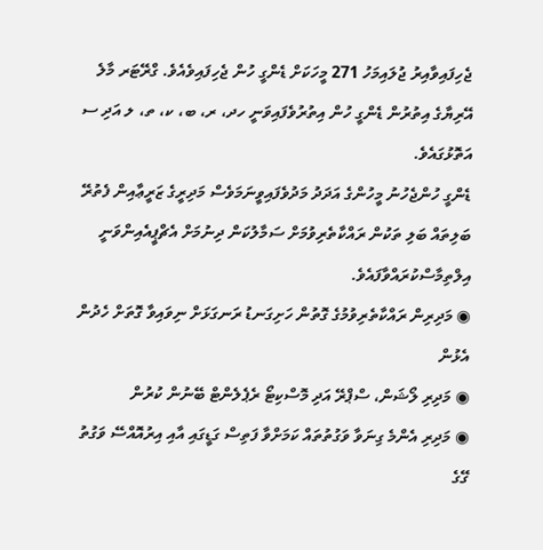ޖެހިފައިވާއިރު ޖުލައިމަހު 271 މީހަކަށް ޑެންގީ ހުން ޖެހިފައިވެއެވެ. ގްރޭޓަރ މާލެ އޭރިޔާގެ އިތުރުން ޑެންގީ ހުން އިތުރުވެފައިވަނީ ހދ، ރ، ބ، ކ، ތ، ލ އަދި ސ އަތޮޅުގައެވެ.
ޑެންގީ ހުންޖެހުނު މީހުންގެ އަދަދު މަދުވެފައިވީނަމަވެސް މަދިރީގެ ޒަރީޢާއިން ފެތުރޭ ބަލިތައް ބަލި ތަކުން ރައްކާތެރިވުމަށް ސަމާލުކަން ދިނުމަށް އެޗްޕީއެއިންވަނީ އިލްތިމާސްކުރައްވާފައެވެ.
◉ މަދިރިން ރައްކާތެރިވުމުގެ ގޮތުން ހަށިގަނޑު ރަނގަޅަށް ނިވައިވާ ގޮތަށް ހެދުން އެޅުން
◉ މަދިރި ލޯޝަން، ސްޕްރޭ އަދި މޮސްކިޓޯ ރެޕެލެންޓް ބޭނުން ކުރުން
◉ މަދިރި އެންމެ ގިނަވާ ވަގުތުތައް ކަމަށްވާ ފަތިސް ގަޑީގައި އާއި އިރުއޮއްސޭ ވަގުތު ގޭގެ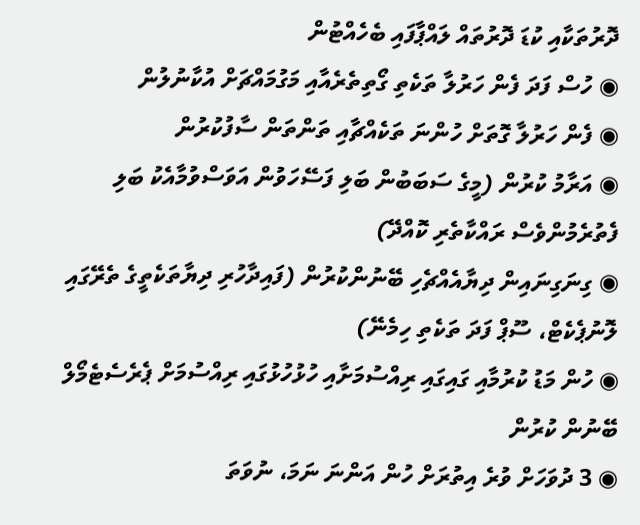ދޮރުތަކާއި ކުޑަ ދޮރުތައް ލައްޕާފައި ބެހެއްޓުން
◉ ހުސް ފަދަ ފެން ހަރުލާ ތަކެތި ގޯތިތެރެއާއި މަގުމައްޗަށް އުކާނުލުން
◉ ފެން ހަރުލާ ގޮތަށް ހުންނަ ތަކެއްޗާއި ތަންތަން ސާފުކުރުން
◉ އަރާމު ކުރުން (މީގެ ސަބަބުން ބަލި ފަސޭހަވުން އަވަސްވުމާއެކު ބަލި ފެތުރެމުންވެސް ރައްކާތެރި ކޮއްދޭ)
◉ ގިނަގިނައިން ދިޔާއެއްޗެހި ބޭނުންކުރުން (ފައިދާހުރި ދިޔާތަކެތީގެ ތެރޭގައި ލޮނުޕެކެޓް، ސޫޕް ފަދަ ތަކެތި ހިމެނޭ)
◉ ހުން މަޑު ކުރުމާއި ގައިގައި ރިއްސުމަށާއި ހުޅުހުޅުގައި ރިއްސުމަށް ޕެރެސެޓެމޯލް ބޭނުން ކުރުން
◉ 3 ދުވަހަށް ވުރެ އިތުރަށް ހުން އަންނަ ނަމަ، ނުވަތަ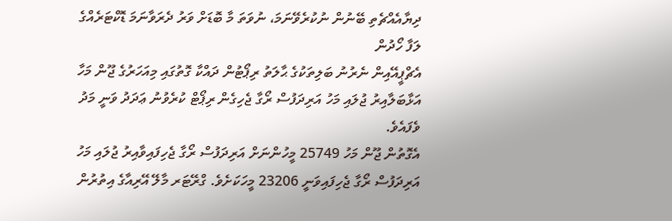ދިޔާއެއްޗެތި ބޭނުން ނުކުރެވޭނަމަ، ނުވަތަ މާ ބޮޑަށް ވަރު ދެރަވާނަމަ ޑޮކްޓަރެއްގެ ލަފާ ހޯދުން
އެޗްޕީއޭއިން ނެރުނު ބަލިތަކުގެ ޙާލަތު ރިޕޯޓުން ދައްކާ ގޮތުގައި މިއަހަރުގެ ޖޫން މަހާ އަޅާބަލާއިރު ޖުލައި މަހު އަރިދަފުސް ރޯގާ ޖެހިގެން ރިޕޯޓް ކުރެވުނު ޢަދަދު ވަނީ މަދު ވެފައެވެ.
އެގޮތުން ޖޫން މަހު 25749 މީހުންނަށް އަރިދަފުސް ރޯގާ ޖެހިފައިވާއިރު ޖުލައި މަހު އަރިދަފުސް ރޯގާ ޖެހިފައިވަނީ 23206 މީހަކަށެވެ. ގްރޭޓަރ މާލޭ އޭރިއާގެ އިތުރުން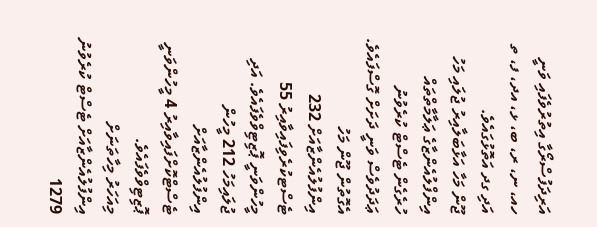އަރިދަފުސްރޯގާ އިތުރުވެފައި ވަނީ ހއ، ނ، ރ، ބ، ޅ، އދ، ފ، ތ އަދި ގދ އަތޮޅުގައެވެ.
ޖޫން މަހާ އަޅާބަލާއިރު ޖުލައި މަހު އިންފްލުއެންޒާގެ ޢަލާމާތްތައް ހުރެގެން ޓެސްޓް ކުރެވުނު ޢަދަދުވެސް ވަނީ ދަށަށް ގޮސްފައެވެ. އެގޮތުން ޖޫން މަހު އިންފުލުއެންޒާއަށް 232 ޓެސްޓކުރެވިފައިވާއިރު 55 މީހުންވަނީ ޕޮޒިޓިވްވެފައެވެ. އަދި ޖުލައިމަހު 212 މީހުން އިންފުލުއެންޒާއަށް ޓެސްޓްކޮށްފައިވާއިރު 4 މީހުންވަނީ ޕޮޒިޓިވްވެފައެވެ.
މިއަހަރު މިހާތަނަށް އިންފުލުއެންޒާއަށް ޓެސްޓް ކުރެވުނު 1279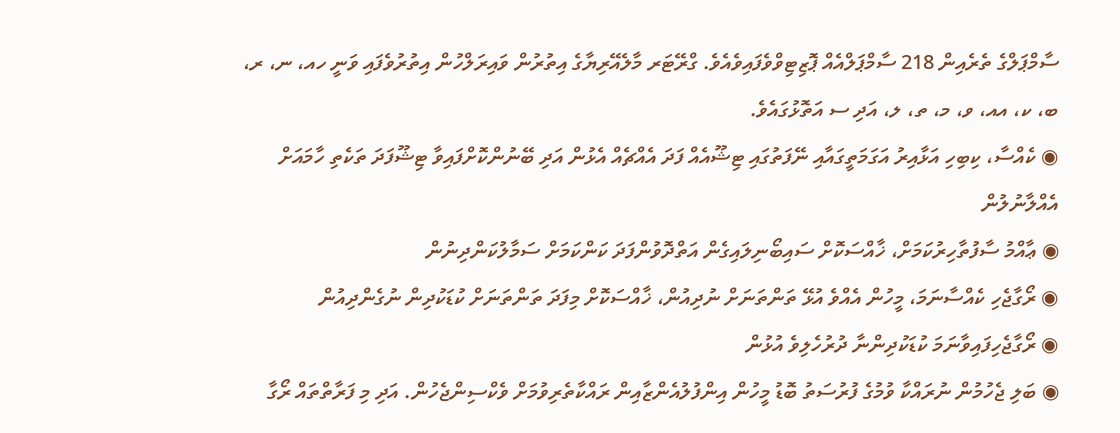ސާމްޕަލްގެ ތެރެއިން 218 ސާމްޕަލްއެއް ޕޮޒިޓިވްވެފައިވެއެވެ. ގްރޭޓަރ މާލެއޭރިޔާގެ އިތުރުން ވައިރަލްހުން އިތުރުވެފައި ވަނީ ހއ، ނ، ރ، ބ، ކ، އއ، ވ، މ، ތ، ލ، އަދި ސ އަތޮޅުގައެވެ.
◉ ކެއްސާ، ކިބިހި އަޅާއިރު އަގަމަތީގައާއި ނޭފަތުގައި ޓިޝޫއެއް ފަދަ އެއްޗެއް އެޅުން އަދި ބޭނުންކޮށްފައިވާ ޓިޝޫފަދަ ތަކެތި ހާމައަށް އެއްލާނުލުން
◉ ޢާއްމު ސާފުތާހިރުކަމަށް، ޚާއްސަކޮށް ސައިބޯނިލައިގެން އަތްދޮވުންފަދަ ކަންކަމަށް ސަމާލުކަންދިނުން
◉ ރޯގާޖެހި ކެއްސާނަމަ، މީހުން އެއްވެ އުޅޭ ތަންތަނަށް ނުދިއުން، ޚާއްސަކޮށް މިފަދަ ތަންތަނަށް ކުޑަކުދިން ނުގެންދިއުން
◉ ރޯގާޖެހިފައިވާނަމަ ކުޑަކުދިންނާ ދުރުހެލިވެ އުޅުން
◉ ބަލި ޖެހުމުން ނުރައްކާ ވުމުގެ ފުރުސަތު ބޮޑު މީހުން އިންފުލުއެންޒާއިން ރައްކާތެރިވުމަށް ވެކްސިންޖެހުން. އަދި މި ފަރާތްތައް ރޯގާ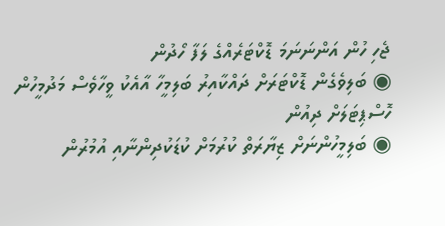ޖެހި ހުން އަންނަނަމަ ޑޮކްޓަރެއްގެ ލަފާ ހޯދުން
◉ ބަލިވެގެން ޑޮކްޓަރަށް ދައްކާއިރު ބަލިމީހާ އާއެކު ވީހާވެސް މަދުމީހުން ހޮސްޕިޓަލަށް ދިއުން
◉ ބަލިމީހުންނަށް ޒިޔާރަތް ކުރުމަށް ކުޑަކުދިންނާއި އުމުރުން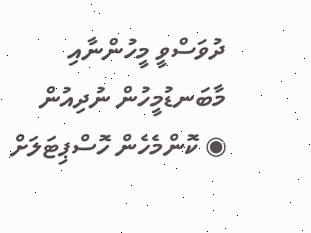ދުވަސްވީ މީހުންނާއި މާބަނޑުމީހުން ނުދިއުން
◉ ކޮންމެހެން ހޮސްޕިޓަލަށް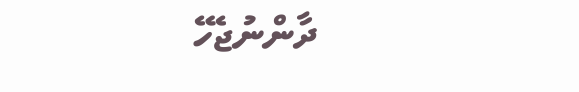ދާންނުޖެހޭ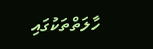ހާލަތްތަކުގައި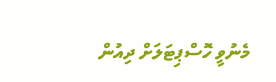މެނުވީ ހޮސްޕިޓަލަށް ދިއުން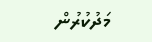މަދުކުރުން